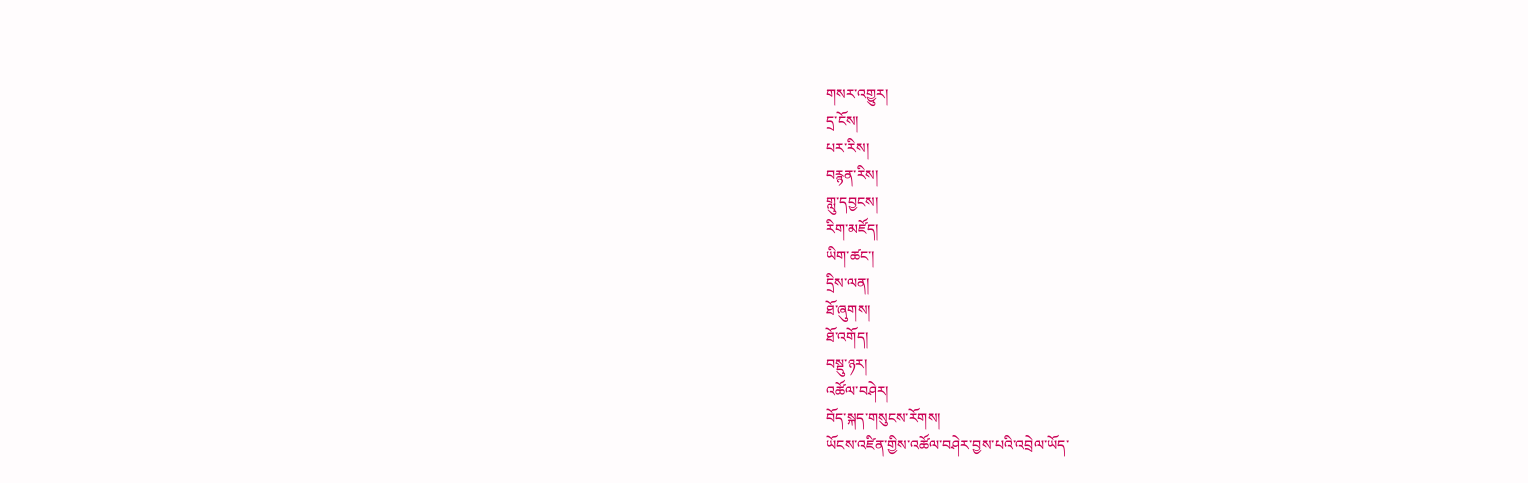གསར་འགྱུར།
དྲ་ངོས།
པར་རིས།
བརྙན་རིས།
གླུ་དབྱངས།
རིག་མཛོད།
ཡིག་ཚང་།
དྲིས་ལན།
ཐོ་ཞུགས།
ཐོ་འགོད།
བསྡུ་ཉར།
འཚོལ་བཤེར།
བོད་སྐད་གསུངས་རོགས།
ཡོངས་འཛིན་གྱིས་འཚོལ་བཤེར་བྱས་པའི་འབྲེལ་ཡོད་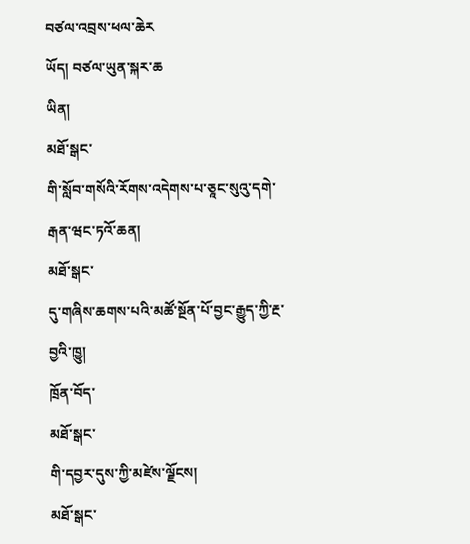བཙལ་འབྲས་ཕལ་ཆེར
ཡོད། བཙལ་ཡུན་སྐར་ཆ
ཡིན།
མཐོ་སྒང་
གི་སློབ་གསོའི་རོགས་འདེགས་པ་ཅཱང་སུའུ་དགེ་རྒན་ཝང་ཏའོ་ཆན།
མཐོ་སྒང་
དུ་གཞིས་ཆགས་པའི་མཚོ་སྔོན་པོ་བྱང་རྒྱུད་ཀྱི་རྔ་བྱའི་ཁྱུ།
ཁྲོན་བོད་
མཐོ་སྒང་
གི་དབྱར་དུས་ཀྱི་མཛེས་ལྗོངས།
མཐོ་སྒང་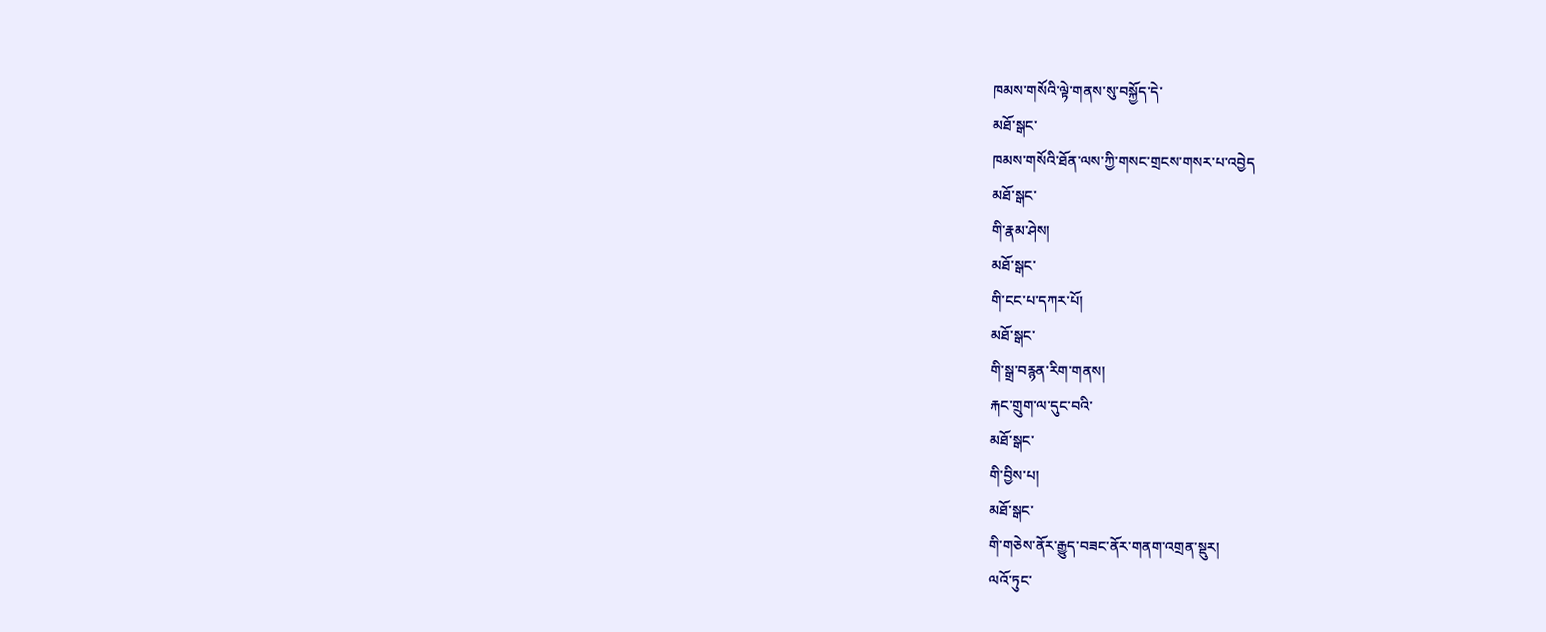ཁམས་གསོའི་ལྟེ་གནས་སུ་བསྐྱོད་དེ་
མཐོ་སྒང་
ཁམས་གསོའི་ཐོན་ལས་ཀྱི་གསང་གྲངས་གསར་པ་འབྱེད
མཐོ་སྒང་
གི་རྣམ་ཤེས།
མཐོ་སྒང་
གི་ངང་པ་དཀར་པོ།
མཐོ་སྒང་
གི་སྒྲ་བརྙན་རིག་གནས།
རྐང་གྲུག་ལ་དུང་བའི་
མཐོ་སྒང་
གི་བྱིས་པ།
མཐོ་སྒང་
གི་གཅེས་ནོར་རྒྱུད་བཟང་ནོར་གནག་འགྲན་སྡུར།
ལའོ་ཏུང་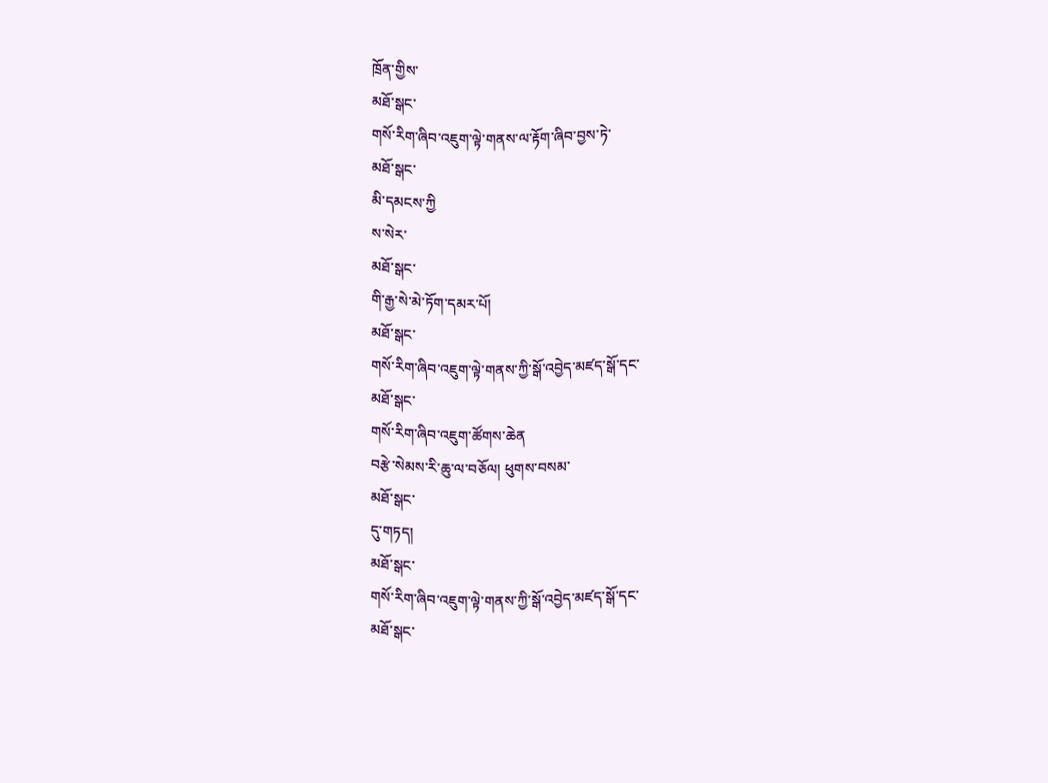ཁྲོན་གྱིས་
མཐོ་སྒང་
གསོ་རིག་ཞིབ་འཇུག་ལྟེ་གནས་ལ་རྟོག་ཞིབ་བྱས་ཏེ་
མཐོ་སྒང་
མི་དམངས་ཀྱི
ས་སེར་
མཐོ་སྒང་
གི་རྒྱ་སེ་མེ་ཏོག་དམར་པོ།
མཐོ་སྒང་
གསོ་རིག་ཞིབ་འཇུག་ལྟེ་གནས་ཀྱི་སྒོ་འབྱེད་མཛད་སྒོ་དང་
མཐོ་སྒང་
གསོ་རིག་ཞིབ་འཇུག་ཚོགས་ཆེན
བརྩེ་སེམས་རི་ཆུ་ལ་བཅོལ། ཕུགས་བསམ་
མཐོ་སྒང་
དུ་གཏད།
མཐོ་སྒང་
གསོ་རིག་ཞིབ་འཇུག་ལྟེ་གནས་ཀྱི་སྒོ་འབྱེད་མཛད་སྒོ་དང་
མཐོ་སྒང་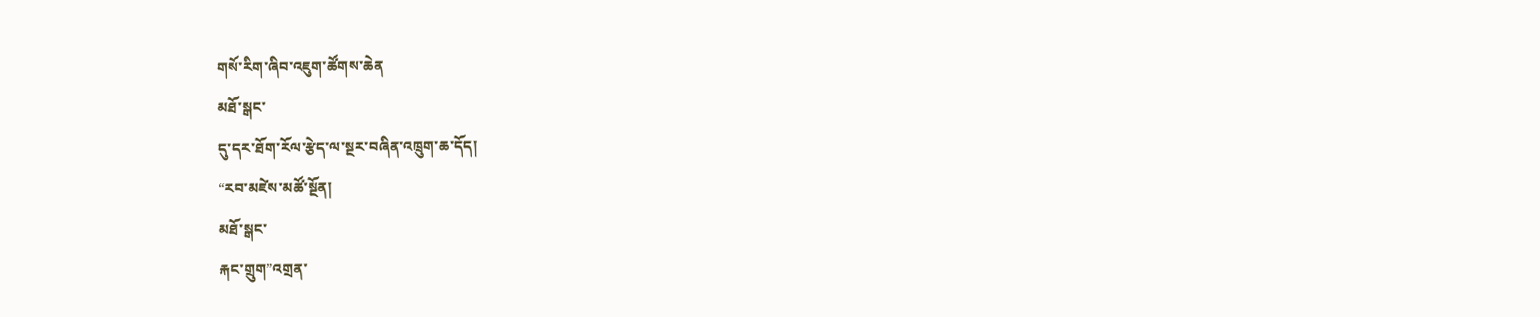གསོ་རིག་ཞིབ་འཇུག་ཚོགས་ཆེན
མཐོ་སྒང་
དུ་དར་ཐོག་རོལ་རྩེད་ལ་སྔར་བཞིན་འཁྲུག་ཆ་དོད།
“རབ་མཛེས་མཚོ་སྔོན།
མཐོ་སྒང་
རྐང་གྲུག”འགྲན་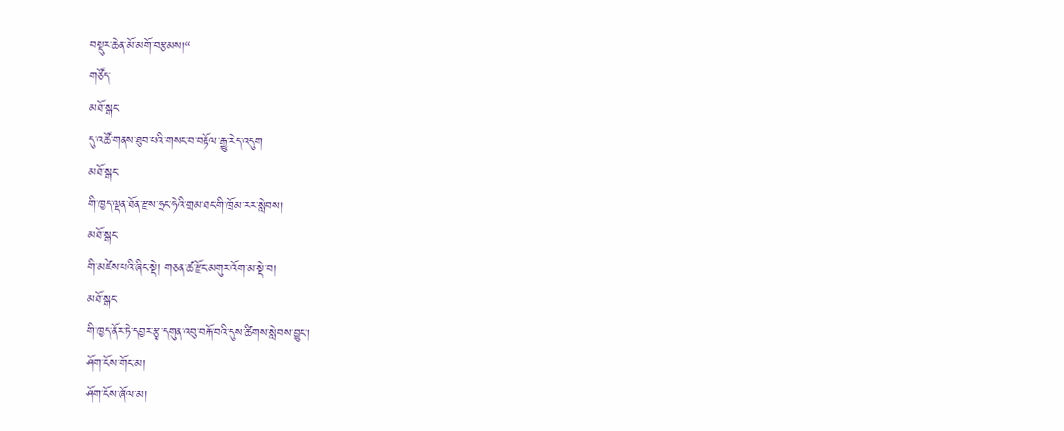བསྡུར་ཆེན་མོ་མགོ་བརྩམས།“
གཙོད་
མཐོ་སྒང་
དུ་འཚོ་གནས་ཐུབ་པའི་གསང་བ་བརྟོལ་རྒྱུ་རེད་འདུག
མཐོ་སྒང་
གི་ཁྱད་ལྡན་ཐོན་རྫས་ཧྲང་ཧེའི་གྲམ་ཐང་གི་ཁྲོམ་རར་སླེབས།
མཐོ་སྒང་
གི་མཛེས་པའི་ཞིང་སྡེ། གཅན་ཚ་རྫོང་མགུར་འོག་མ་སྡེ་བ།
མཐོ་སྒང་
གི་ཁྱད་ནོར་ཏེ་དབྱར་རྩྭ་དགུན་འབུ་བརྐོ་བའི་དུས་ཚིགས་སླེབས་བྱུང་།
ཤོག་ངོས་གོང་མ།
ཤོག་ངོས་ཞོལ་མ།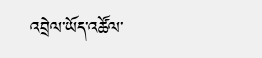འབྲེལ་ཡོད་འཚོལ་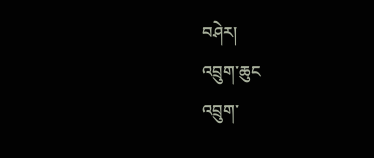བཤེར།
འབྲུག་ཆུང
འབྲུག་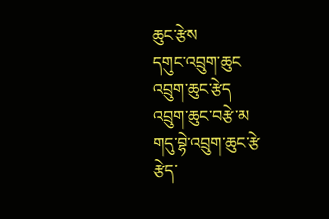ཆུང་རྩེས
དགུང་འབྲུག་ཆུང
འབྲུག་ཆུང་རྩེད
འབྲུག་ཆུང་བརྩེ་མ
གདུ་བྷེ་འབྲུག་ཆུང་རྩེ
རྩེད་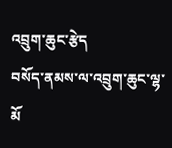འབྲུག་ཆུང་རྩེད
བསོད་ནམས་ལ་འབྲུག་ཆུང་ལྷ་མོ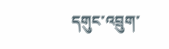དགུང་འབྲུག་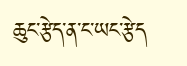ཆུང་རྩེད་ན་ང་ཡང་རྩེད